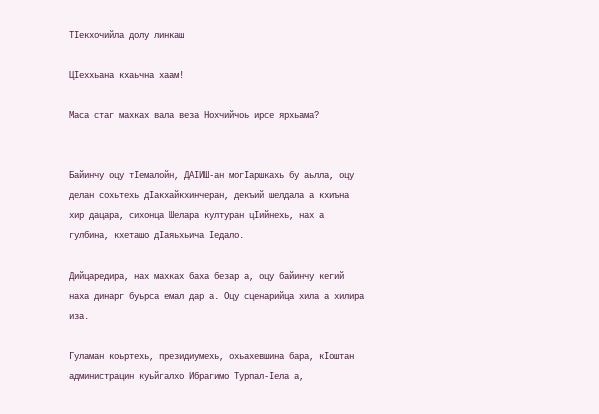ТIекхочийла долу линкаш

ЦIеххьана кхаьчна хаам!

Маса cтаг махках вала веза Нохчийчоь ирсе ярхьама?


Байинчу оцу тIемалойн, ДАIИШ-ан могIаршкахь бу аьлла, оцу делан сохьтехь дIакхайкхинчеран, декъий шелдала а кхиъна хир дацара, сихонца Шелара културан цIийнехь, нах а гулбина, кхеташо дIаяьхьича Iедало.

Дийцаредира, нах махках баха безар а, оцу байинчу кегий наха динарг буьрса емал дар а. Оцу сценарийца хила а хилира иза.

Гуламан коьртехь, президиумехь, охьахевшина бара, кIоштан администрацин куьйгалхо Ибрагимо Турпал-Iела а,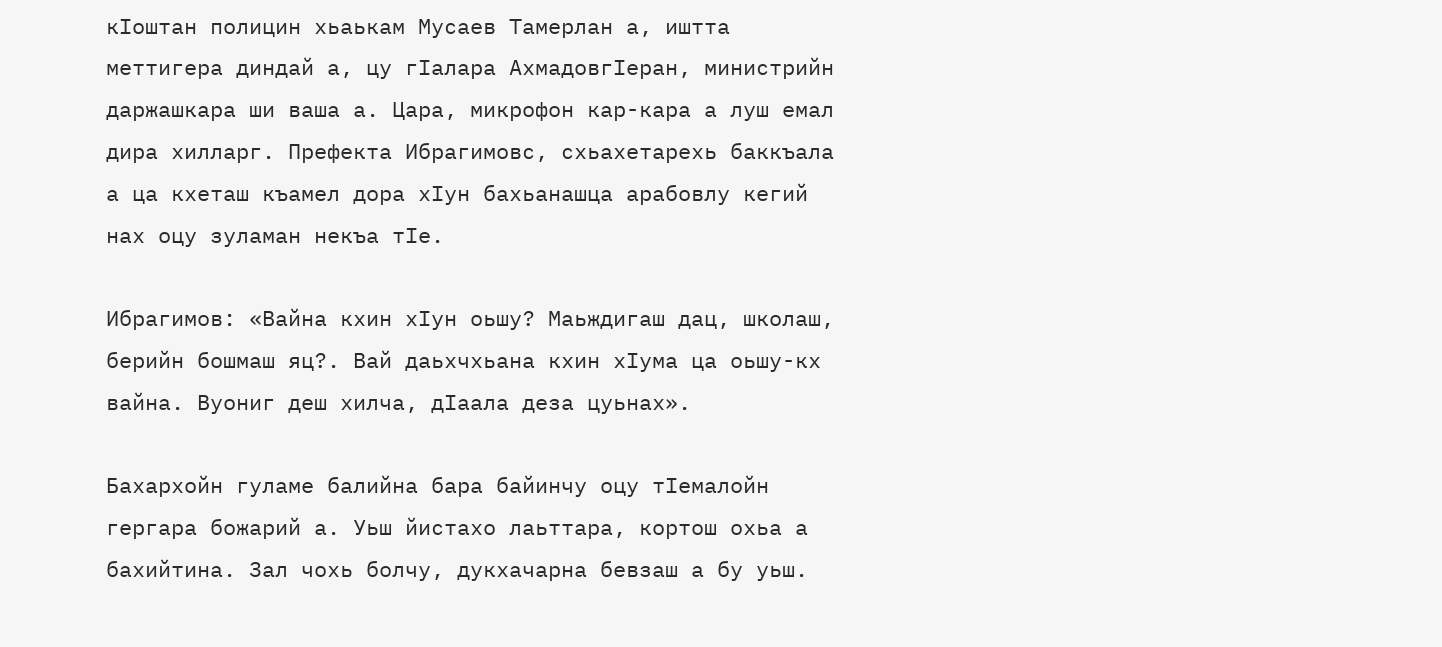кIоштан полицин хьаькам Мусаев Тамерлан а, иштта меттигера диндай а, цу гIалара АхмадовгIеран, министрийн даржашкара ши ваша а. Цара, микрофон кар-кара а луш емал дира хилларг. Префекта Ибрагимовс, схьахетарехь баккъала а ца кхеташ къамел дора хIун бахьанашца арабовлу кегий нах оцу зуламан некъа тIе.

Ибрагимов: «Вайна кхин хIун оьшу? Маьждигаш дац, школаш, берийн бошмаш яц?. Вай даьхчхьана кхин хIума ца оьшу-кх вайна. Вуониг деш хилча, дIаала деза цуьнах».

Бахархойн гуламе балийна бара байинчу оцу тIемалойн гергара божарий а. Уьш йистахо лаьттара, кортош охьа а бахийтина. Зал чохь болчу, дукхачарна бевзаш а бу уьш.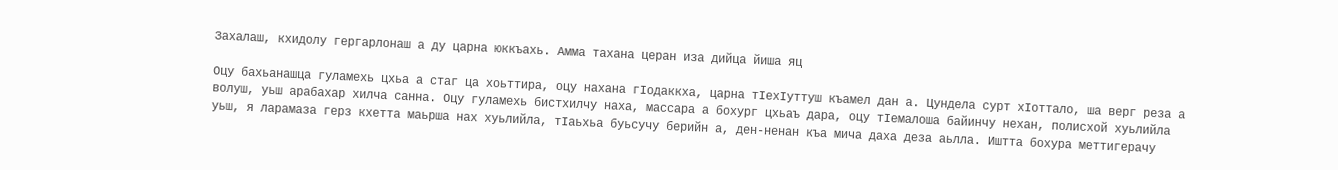Захалаш, кхидолу гергарлонаш а ду царна юккъахь. Амма тахана церан иза дийца йиша яц

Оцу бахьанашца гуламехь цхьа а стаг ца хоьттира, оцу нахана гIодаккха, царна тIехIуттуш къамел дан а. Цундела сурт хIоттало, ша верг реза а волуш, уьш арабахар хилча санна. Оцу гуламехь бистхилчу наха, массара а бохург цхьаъ дара, оцу тIемалоша байинчу нехан, полисхой хуьлийла уьш, я ларамаза герз кхетта маьрша нах хуьлийла, тIаьхьа буьсучу берийн а, ден-ненан къа мича даха деза аьлла. Иштта бохура меттигерачу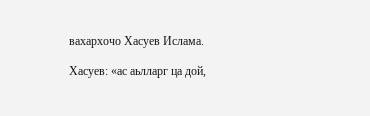вахархочо Хасуев Ислама.

Хасуев: «ас аьлларг ца дой,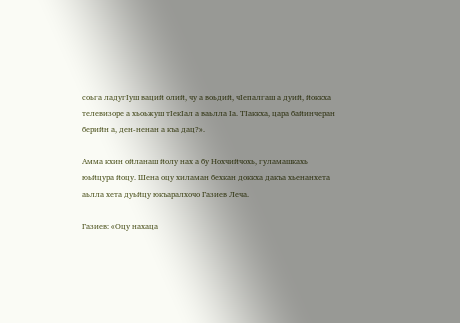соьга ладугIуш ваций олий, чу а воьдий, чIепалгаш а дуий, йоккха телевизоре а хьоьжуш тIекIал а ваьлла Iа. ТIаккха, цара байинчеран берийн а, ден-ненан а къа дац?».

Амма кхин ойланаш йолу нах а бу Нохчийчохь, гуламашкахь юьйцура йоцу. Шена оцу хиламан бехкан доккха дакъа хьенанхета аьлла хета дуьйцу юкъаралхочо Газиев Леча.

Газиев: «Оцу нахаца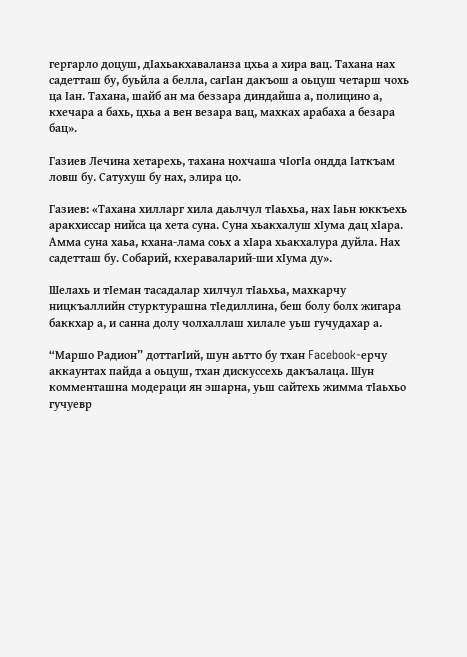гергарло доцуш, дIахьакхаваланза цхьа а хира вац. Тахана нах садетташ бу, буьйла а белла, сагIан дакъош а оьцуш четарш чохь ца Iан. Тахана, шайб ан ма беззара диндайша а, полицино а, кхечара а бахь, цхьа а вен везара вац, махках арабаха а безара бац».

Газиев Лечина хетарехь, тахана нохчаша чIогIа ондда Iаткъам ловш бу. Сатухуш бу нах, элира цо.

Газиев: «Тахана хилларг хила даьлчул тIаьхьа, нах Iаьн юккъехь аракхиссар нийса ца хета суна. Суна хьакхалуш хIума дац хIара. Амма суна хаьа, кхана-лама соьх а хIара хьакхалура дуйла. Нах садетташ бу. Собарий, кхераваларий-ши хIума ду».

Шелахь и тIеман тасадалар хилчул тIаьхьа, махкарчу ницкъаллийн стурктурашна тIедиллина, беш болу болх жигара баккхар а, и санна долу чолхаллаш хилале уьш гучудахар а.

“Маршо Радион” доттагIий, шун аьтто бу тхан Facebook-ерчу аккаунтах пайда а оьцуш, тхан дискуссехь дакъалаца. Шун комменташна модераци ян эшарна, уьш сайтехь жимма тIаьхьо гучуевр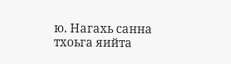ю. Нагахь санна тхоьга яийта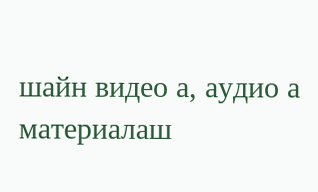шайн видео а, аудио а материалаш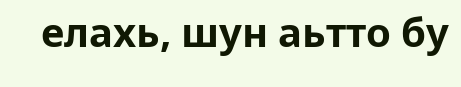елахь, шун аьтто бу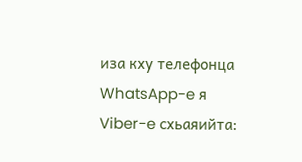иза кху телефонца WhatsApp-e я Viber-e схьаяийта: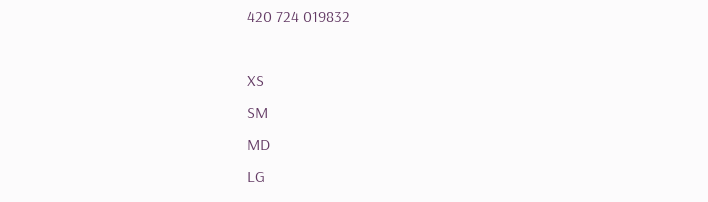420 724 019832

XS
SM
MD
LG